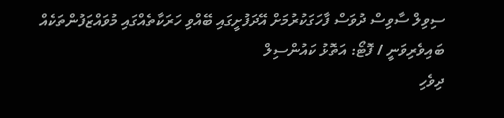ސިވިލް ސާވިސް ދުވަސް ފާހަގަކުރުމަށް އޭދަފުށީގައި ބޭއްވި ހަރަކާތެއްގައި މުވައްޒަފުންތަކެއް ބައިވެރިވަނީ / ފޮޓޯ: އަތޮޅު ކައުންސިލް
ދިވެހި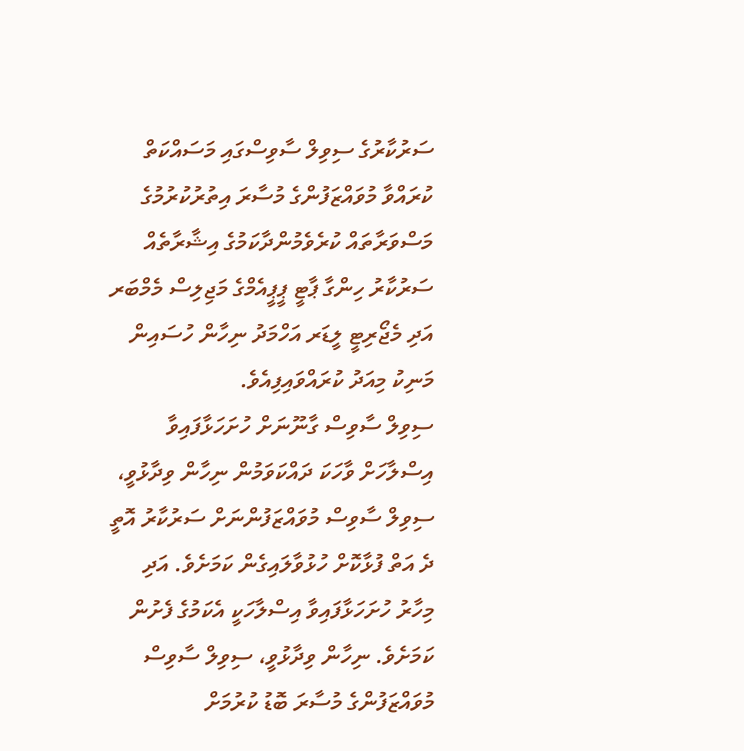ސަރުކާރުގެ ސިވިލް ސާވިސްގައި މަސައްކަތް ކުރައްވާ މުވައްޒަފުންގެ މުސާރަ އިތުރުކުރުމުގެ މަސްވަރާތައް ކުރެވެމުންދާކަމުގެ އިޝާރާތެއް ސަރުކާރު ހިންގާ ޕާޓީ ޕީޕީއެމްގެ މަޖިލިސް މެމްބަރ އަދި މެޖޯރިޓީ ލީޑަރ އަހްމަދު ނިހާން ހުސައިން މަނިކު މިއަދު ކުރައްވައިފިއެވެ.
ސިވިލް ސާވިސް ގާނޫނަށް ހުށަހަޅާފައިވާ އިސްލާހަށް ވާހަކަ ދައްކަވަމުން ނިހާން ވިދާޅުވީ، ސިވިލް ސާވިސް މުވައްޒަފުންނަށް ސަރުކާރު އޮތީ ދެ އަތް ފުޅާކޮށް ހުޅުވާލައިގެން ކަމަށެވެ. އަދި މިހާރު ހުށަހަޅާފައިވާ އިސްލާހަކީ އެކަމުގެ ފެށުން ކަމަށެވެ. ނިހާން ވިދާޅުވީ، ސިވިލް ސާވިސް މުވައްޒަފުންގެ މުސާރަ ބޮޑު ކުރުމަށް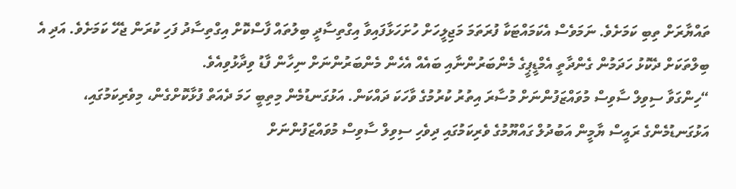ތައްޔާރަށް ތިބި ކަމަށެވެ. ނަމަވެސް އެކަމައްޓަކާ ފުރަތަމަ މަޖިލީހަށް ހުށަހަޅާފައިވާ އިގްތިސާދީ ބިލުތައް ފާސްކޮށް އިގްތިސާދު ފަހި ކުރަން ޖެހޭ ކަމަށެވެ. އަދި އެ ބިލްތަކަށް ދެކޮޅު ހަދަމުން ގެންދާތީ އެމްޑީޕީގެ މެންބަރުންނާއި ބައެއް އެހެން މެންބަރުންނަށް ނިހާން ފާޑު ވިދާޅުވިއެވެ.
“ހިންގަވާ ސިވިލް ސާވިސް މުވައްޒަފުންނަށް މުސާރަ އިތުރު ކުރުމުގެ ވާހަކަ ދައްކަން. އަޅުގަނޑުމެން މިތިބީ ހަމަ ދެއަތް ފުޅާކޮށްގެން، މިވެރިކަމުގައި، އަޅުގަނޑުމެންގެ ރައީސް ޔާމީން އަބުދުލް ގައްޔޫމުގެ ވެރިކަމުގައި ދިވެހި ސިވިލް ސާވިސް މުވައްޒަފުންނަށް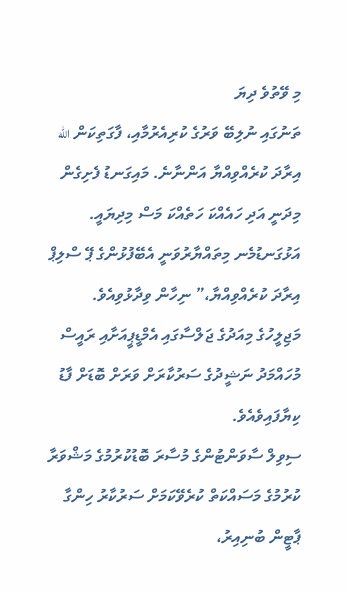މި ވޭތުވެ ދިޔަ
ތަނުގައި ނުލިބޭ ވަރުގެ ކުރިއެރުމާއި، ފާގަތިކަން الله އިރާދަ ކުރެއްވިއްޔާ އަންނާނެ. މައިގަނޑު ފެށިގެން މިދަނީ އަދި ހައެއްކަ ހަތެއްކަ މަސް މިދިޔައީ. އަޅުގަނޑުމެނ މިތައްޔާރުވަނީ އެބޭފުޅުންގެ ޕޭ ސްލިޕް އިރާދަ ކުރެއްވިއްޔާ،” ނިހާން ވިދާޅުވިއެވެ.
މަޖިލީހުގެ މިއަދުގެ ޖަލްސާގައި އެމްޑީޕީއަށާއި ރައީސް މުހައްމަދު ނަޝީދުގެ ސަރުކާރަށް ވަރަށް ބޮޑަށް ފާޑު ކިޔާފައިވެއެވެ.
ސިވިލް ސާވަންޓުންގެ މުސާރަ ބޮޑުކުރުމުގެ މަޝްވަރާ ކުރުމުގެ މަސައްކަތް ކުރެވޭކަމަށް ސަރުކާރު ހިންގާ ޕާޓީން ބުނިއިރު،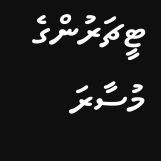ޓީޗަރުންގެ މުސާރަ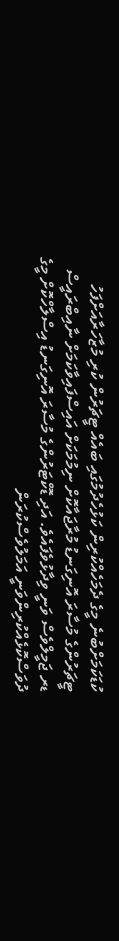ކުޑަކަމަށްބުނެ މީގެ ދެމަހެއްކުރިން ކަޅުހެދުމުގައި ބައެއް ޓީޗަރުން ކުރި މުޒާހަރާއަށްފަހު ޓީޗަރުންގެ މުސާރަ އޮނިގަނޑު މުރާޖައާކޮށް ނިމުމަކަށް އައިސްފައިވާކަމަށް ނާއިބްރައީސް ޑރ ޖަމީލްވެސް ވަނީ ވިދާޅުވެފައެވެ. އަދި ޑޮކްޓަރުންގެ މުސާރަ އޮނިގަނޑު އިސްލާހްކޮށް މީގެ ދުވަސްކޮޅެއްކުރިންވަނީ އަމަލުވެސްކުރަން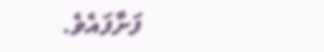ފަށާފައެވެ.